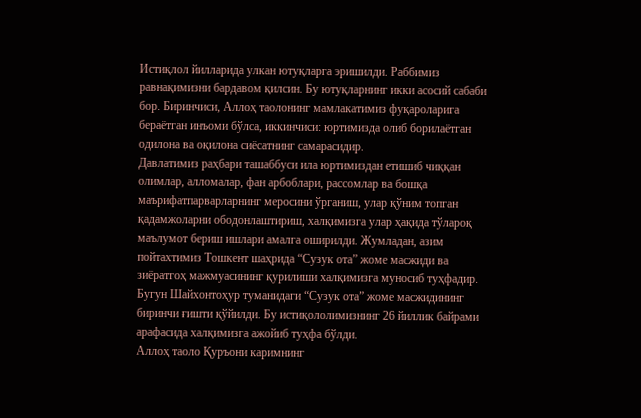Истиқлол йилларида улкан ютуқларга эришилди. Раббимиз равнақимизни бардавом қилсин. Бу ютуқларнинг икки асосий сабаби бор. Биринчиси, Аллоҳ таолонинг мамлакатимиз фуқароларига бераётган инъоми бўлса, иккинчиси: юртимизда олиб борилаётган одилона ва оқилона сиёсатнинг самарасидир.
Давлатимиз раҳбари ташаббуси ила юртимиздан етишиб чиққан олимлар, алломалар, фан арбоблари, рассомлар ва бошқа маърифатпарварларнинг меросини ўрганиш, улар қўним топган қадамжоларни ободонлаштириш, халқимизга улар ҳақида тўлароқ маълумот бериш ишлари амалга оширилди. Жумладан, азим пойтахтимиз Тошкент шаҳрида “Сузук ота” жоме масжиди ва зиёратгоҳ мажмуасининг қурилиши халқимизга муносиб туҳфадир.
Бугун Шайхонтоҳур туманидаги “Сузук ота” жоме масжидининг биринчи ғишти қўйилди. Бу истиқололимизнинг 26 йиллик байрами арафасида халқимизга ажойиб туҳфа бўлди.
Аллоҳ таоло Қуръони каримнинг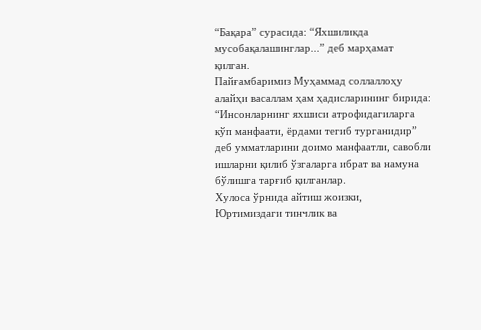“Бақара” сурасида: “Яхшиликда мусобақалашинглар...” деб марҳамат қилган.
Пайғамбаримиз Муҳаммад соллаллоҳу алайҳи васаллам ҳам ҳадисларининг бирида: “Инсонларнинг яхшиси атрофидагиларга кўп манфаати, ёрдами тегиб турганидир” деб умматларини доимо манфаатли, савобли ишларни қилиб ўзгаларга ибрат ва намуна бўлишга тарғиб қилганлар.
Хулоса ўрнида айтиш жоизки, Юртимиздаги тинчлик ва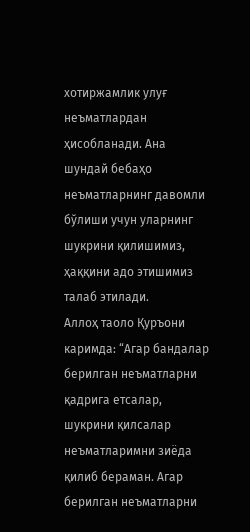хотиржамлик улуғ неъматлардан ҳисобланади. Ана шундай бебаҳо неъматларнинг давомли бўлиши учун уларнинг шукрини қилишимиз, ҳаққини адо этишимиз талаб этилади.
Аллоҳ таоло Қуръони каримда: “Агар бандалар берилган неъматларни қадрига етсалар, шукрини қилсалар неъматларимни зиёда қилиб бераман. Агар берилган неъматларни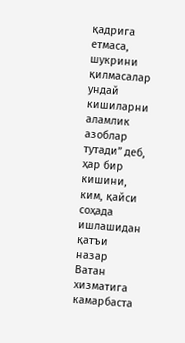қадрига етмаса, шукрини қилмасалар ундай кишиларни аламлик азоблар тутади” деб, ҳар бир кишини, ким, қайси соҳада ишлашидан қатъи назар Ватан хизматига камарбаста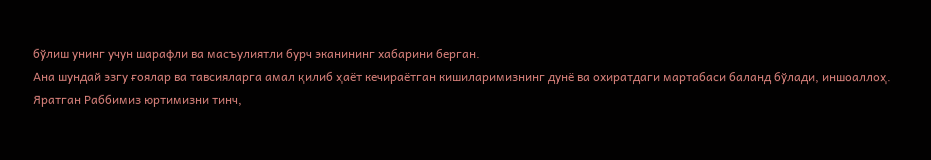бўлиш унинг учун шарафли ва масъулиятли бурч эканининг хабарини берган.
Ана шундай эзгу ғоялар ва тавсияларга амал қилиб ҳаёт кечираётган кишиларимизнинг дунё ва охиратдаги мартабаси баланд бўлади, иншоаллоҳ.
Яратган Раббимиз юртимизни тинч,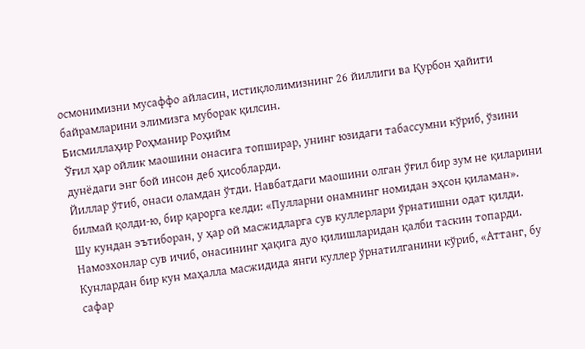осмонимизни мусаффо айласин, истиқлолимизнинг 26 йиллиги ва Қурбон ҳайити байрамларини элимизга муборак қилсин.
Бисмиллаҳир Роҳманир Роҳийм
Ўғил ҳар ойлик маошини онасига топширар, унинг юзидаги табассумни кўриб, ўзини дунёдаги энг бой инсон деб ҳисобларди.
Йиллар ўтиб, онаси оламдан ўтди. Навбатдаги маошини олган ўғил бир зум не қиларини билмай қолди-ю, бир қарорга келди: «Пулларни онамнинг номидан эҳсон қиламан».
Шу кундан эътиборан, у ҳар ой масжидларга сув куллерлари ўрнатишни одат қилди. Намозхонлар сув ичиб, онасининг ҳақига дуо қилишларидан қалби таскин топарди.
Кунлардан бир кун маҳалла масжидида янги куллер ўрнатилганини кўриб, «Аттанг, бу сафар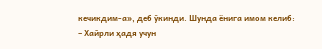кечикдим-а», деб ўкинди. Шунда ёнига имом келиб:
– Хайрли ҳадя учун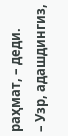раҳмат, – деди.
– Узр, адашдингиз,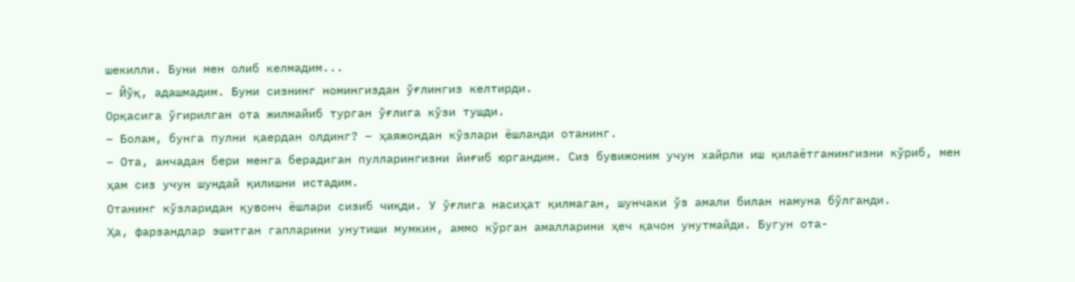шекилли. Буни мен олиб келмадим...
– Йўқ, адашмадим. Буни сизнинг номингиздан ўғлингиз келтирди.
Орқасига ўгирилган ота жилмайиб турган ўғлига кўзи тушди.
– Болам, бунга пулни қаердан олдинг? – ҳаяжондан кўзлари ёшланди отанинг.
– Ота, анчадан бери менга берадиган пулларингизни йиғиб юргандим. Сиз бувижоним учун хайрли иш қилаётганингизни кўриб, мен ҳам сиз учун шундай қилишни истадим.
Отанинг кўзларидан қувонч ёшлари сизиб чиқди. У ўғлига насиҳат қилмаган, шунчаки ўз амали билан намуна бўлганди.
Ҳа, фарзандлар эшитган гапларини унутиши мумкин, аммо кўрган амалларини ҳеч қачон унутмайди. Бугун ота-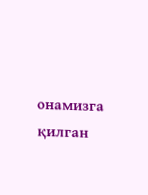онамизга қилган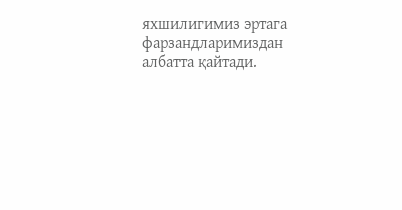яхшилигимиз эртага фарзандларимиздан албатта қайтади.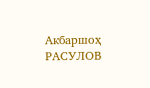Акбаршоҳ РАСУЛОВ